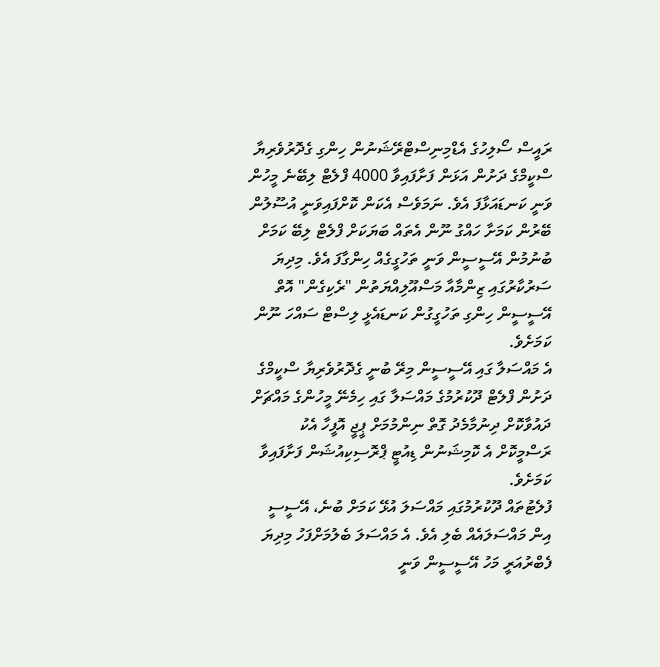ރައީސް ސޯލިހުގެ އެޑްމިނިސްޓްރޭޝަނުން ހިންގި ގެދޮރުވެރިޔާ ސްކީމްގެ ދަށުން އަޅަން ފަށާފައިވާ 4000 ފްލެޓް ލިބޭނެ މީހުން ވަނީ ކަނޑައަޅާފަ އެވެ. ނަމަވެސް އެކަން ކޮށްފައިވަނީ އުސޫލުން ބޭރުން ކަމަށާ ހައްގު ނޫން އެތައް ބަޔަކަށް ފްލެޓް ލިބޭ ކަމަށް ބުނުމުން އޭސީސީން ވަނީ ތަހުގީގެއް ހިންގާފަ އެވެ. މިދިޔަ ސަރުކާރުގައި ޒިންމާއާ މަސްއޫލިއްޔަތުން "ރެކިގެން" އޮތް އޭސީސީން ހިންގި ތަހުގީގުން ކަނޑައެޅީ ލިސްޓް ސައްހަ ނޫން ކަމަށެވެ.
އެ މައްސަލާ ގައި އޭސީސީން މިރޭ ބުނީ ގެދޮރުވެރިޔާ ސްކީމްގެ ދަށުން ފްލެޓް ދޫކުރުމުގެ މައްސަލާ ގައި ހިމެނޭ މީހުންގެ މައްޗަށް ދައުވާކޮށް ދިނުމާމެދު ގޮތް ނިންމުމަށް ޕީޖީ އޮފީހާ އެކު ރަސްމީކޮށް އެ ކޮމިޝަނުން ޑިއުޓީ ޕްރޮސިކިއުޝަން ފަށާފައިވާ ކަމަށެވެ.
ފުލެޓުތައް ދޫކުރުމުގައި މައްސަލަ އުޅޭ ކަމަށް ބުނެ، އޭސީސީ އިން މައްސަލައެއް ބެލި އެވެ. އެ މައްސަލަ ބެލުމަށްފަހު މިދިޔަ ފެބްރުއަރީ މަހު އޭސީސީން ވަނީ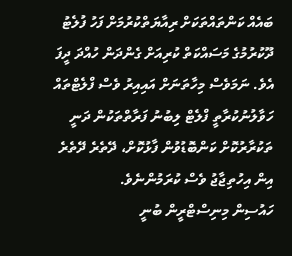ބައެއް ކަންތައްތަކަށް ރިއާޔަތްކުރުމަށް ފަހު ފުލެޓު ދޫކުރުމުގެ މަސައްކަތް ކުރިއަށް ގެންދަން ހުއްދަ ދީފަ އެވެ. ނަމަވެސް މިހާތަނަށް އައިއިރު ވެސް ފްލެޓްތައް ހަވާލުނުކުރާތީ ފްލެޓް ލިބުނު ފަރާތްތަކުން ދަނީ ތަކުރާރުކޮށް ކަންބޮޑުވުން ފާޅުކޮށް، ދޭތެރެ ދޭތެރެ އިން އިހުތިޖާޖު ވެސް ކުރަމުންނެވެ.
ހައުސިން މިނިސްޓްރީން ބުނީ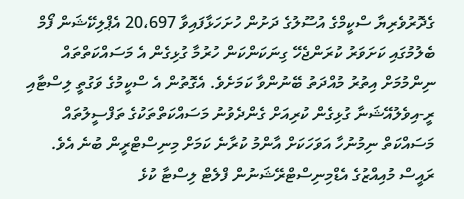ގެދޮރުވެރިޔާ ސްކީމްގެ އުސޫލުގެ ދަށުން ހުށަހަޅާފައިވާ 20،697 އެޕްލިކޭޝަން ފޯމް ބެލުމުގައި ކަށަވަރު ކުރަންޖެހޭ ގިނަކަންކަން ހުރުމާ ގުޅިގެން އެ މަސައްކަތްތައް ނިންމުމަށް އިތުރު މުއްދަތު ބޭނުންވާ ކަމަށެވެ. އެގޮތުން އެ ސްކީމުގެ ވަގުތީ ލިސްޓާއި ރީ-އިވެލުއޭޝަނާ ގުޅިގެން ކުރިއަށް ގެންދެވުނު މަސައްކަތްތަކުގެ ތަފްސީލުތައް މަސައްކަތް ނިމުނުހާ އަވަހަކަށް އާންމު ކުރާނެ ކަމަށް މިނިސްޓްރީން ބުނެ އެވެ.
ރައީސް މުއިއްޒުގެ އެޑްމިނިސްޓްރޭޝަނުން ފްލެޓް ލިސްޓާ ކުޅެ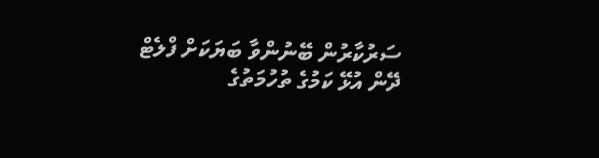ސަރުކާރުން ބޭނުންވާ ބަޔަކަށް ފްލެޓް ދޭން އުޅޭ ކަމުގެ ތުހުމަތުގެ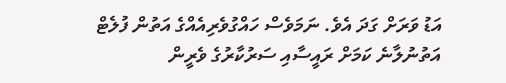އަޑު ވަރަށް ގަދަ އެވެ. ނަމަވެސް ހައްގުވެރިއެއްގެ އަތުން ފުލެޓް އަތުނުލާނެ ކަމަށް ރައީސާއި ސަރުކާރުގެ ވެރީން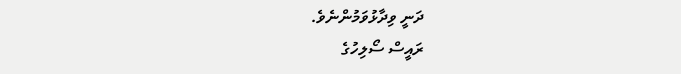ދަނީ ވިދާޅުވަމުންނެވެ.
ރައީސް ސޯލިހުގެ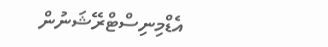އެޑްމިނިސްޓްރޭޝަނުން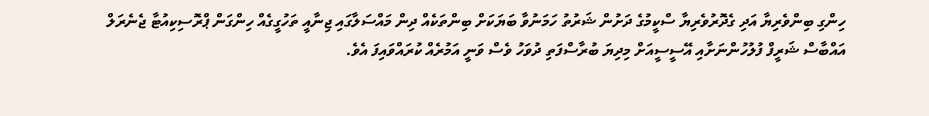ހިންގި ބިންވެރިޔާ އަދި ގެދޮރުވެރިޔާ ސްކީމުގެ ދަށުން ޝަރުތު ހަމަނުވާ ބަޔަކަށް ބިންތަކެއް ދިން މައްސަލާގައި ޖިނާއީ ތަހުގީގެއް ހިންގަން ޕްރޮސިކިއުޓާ ޖެނެރަލް އައްބާސް ޝަރީފް ފުލުހުންނަށާއި އޭސީސީއަށް މިދިޔަ ބުރާސްފަތި ދުވަހު ވެސް ވަނީ އަމުރެއް ކުރައްވައިފަ އެވެ.